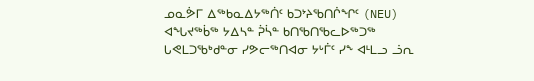ᓄᓇᕘᒥ ᐃᖅᑲᓇᐃᔭᖅᑏᑦ ᑲᑐᔾᔨᖃᑎᒌᖏᑦ (NEU) ᐊᖓᔪᖅᑳᖅ ᔭᐃᓴᓐ ᕉᓵᓐ ᑲᑎᖃᑎᖃᓚᐅᖅᑐᖅ ᒐᕙᒪᑐᖃᒃᑯᓐᓂ ᓯᕗᓕᖅᑎᐊᓂ ᔭᒡᒦᑦ ᓯᖕ ᐊᒻᒪᓗ ᓘᕆ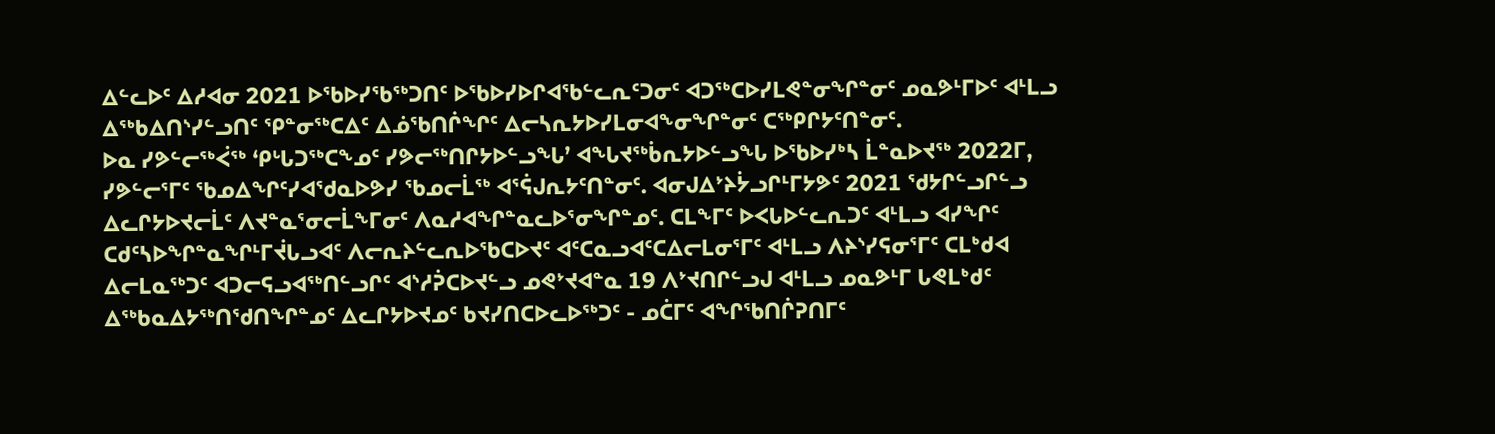ᐃᓪᓚᐅᑦ ᐃᓱᐊᓂ 2021 ᐅᖃᐅᓯᖃᖅᑐᑎᑦ ᐅᖃᐅᓯᐅᒋᐊᖃᓪᓚᕆᑦᑐᓂᑦ ᐊᑐᖅᑕᐅᓯᒪᕙᓐᓂᖏᓐᓂᑦ ᓄᓇᕗᒻᒥᐅᑦ ᐊᒻᒪᓗ ᐃᖅᑲᐃᑎᔅᓯᓪᓗᑎᑦ ᕿᓐᓂᖅᑕᐃᑦ ᐃᓅᖃᑎᒌᖏᑦ ᐃᓕᓴᕆᔭᐅᓯᒪᓂᐊᖕᓂᖏᓐᓂᑦ ᑕᖅᑭᒋᔭᑦᑎᓐᓂᑦ.
ᐅᓇ ᓯᕗᓪᓕᖅᐹᖅ ‘ᑭᒡᒐᑐᖅᑕᖕᓄᑦ ᓯᕗᓕᖅᑎᒋᔭᐅᓪᓗᖓ’ ᐊᖓᔪᖅᑳᕆᔭᐅᓪᓗᖓ ᐅᖃᐅᓯᒃᓴ ᒫᓐᓇᐅᔪᖅ 2022ᒥ, ᓯᕗᓪᓕᕐᒥᑦ ᖃᓄᐃᖏᑦᓯᐊᖁᓇᐅᕗᓯ ᖃᓄᓕᒫᖅ ᐊᕐᕌᒍᕆᔭᑦᑎᓐᓂᑦ. ᐊᓂᒍᐃᔾᔨᔮᓗᒋᒻᒥᔭᕗᑦ 2021 ᖁᔭᒋᓪᓗᒋᓪᓗ ᐃᓚᒋᔭᐅᔪᓕᒫᑦ ᐱᔪᓐᓇᕐᓂᓕᒫᖕᒥᓂᑦ ᐱᓇᓱᐊᖏᓐᓇᓚᐅᕐᓂᖏᓐᓄᑦ. ᑕᒪᖕᒥᑦ ᐅᐸᒐᐅᓪᓚᕆᑐᑦ ᐊᒻᒪᓗ ᐊᓯᖏᑦ ᑕᑯᑦᓴᐅᖏᓐᓇᖏᒻᒥᔫᒐᓗᐊᑦ ᐱᓕᕆᔨᓪᓚᕆᐅᖃᑕᐅᔪᑦ ᐊᑦᑕᓇᓗᐊᑦᑕᐃᓕᒪᓂᕐᒥᑦ ᐊᒻᒪᓗ ᐱᔨᔅᓯᕋᓂᕐᒥᑦ ᑕᒪᒃᑯᐊ ᐃᓕᒪᓇᖅᑐᑦ ᐊᑐᓕᕋᓗᐊᖅᑎᓪᓗᒋᑦ ᐊᔅᓱᕉᑕᐅᔪᓪᓗ ᓄᕙᔾᔪᐊᓐᓇ 19 ᐱᔾᔪᑎᒋᓪᓗᒍ ᐊᒻᒪᓗ ᓄᓇᕗᒻᒥ ᒐᕙᒪᒃᑯᑦ ᐃᖅᑲᓇᐃᔭᖅᑎᖁᑎᖏᓐᓄᑦ ᐃᓚᒋᔭᐅᔪᓄᑦ ᑲᔪᓯᑎᑕᐅᓚᐅᖅᑐᑦ - ᓄᑖᒥᑦ ᐊᖏᖃᑎᒌᕈᑎᒥᑦ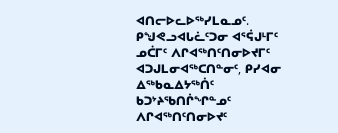ᐊᑎᓕᐅᓚᐅᖅᓯᒪᓇᓄᑦ.
ᑭᖑᕙᓗᐊᒐᓛᑦᑐᓂ ᐊᕐᕌᒍᒻᒥᑦ ᓄᑖᒥᑦ ᐱᒋᐊᖅᑎᑦᑎᓂᐅᔪᒥᑦ ᐊᑐᒍᒪᓂᐊᖅᑕᑎᓐᓂᑦ, ᑭᓯᐊᓂ ᐃᖅᑲᓇᐃᔭᖅᑏᑦ ᑲᑐᔾᔨᖃᑎᒌᖏᓐᓄᑦ ᐱᒋᐊᖅᑎᑦᑎᓂᐅᔪᑦ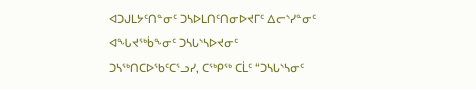ᐊᑐᒍᒪᔭᑦᑎᓐᓂᑦ ᑐᓴᐅᒪᑎᑦᑎᓂᐅᔪᒥᑦ ᐃᓕᔅᓯᓐᓂᑦ ᐊᖓᔪᖅᑳᖕᓂᑦ ᑐᓴᒐᔅᓴᐅᔪᓂᑦ ᑐᓴᖅᑎᑕᐅᖃᑦᑕᕐᓗᓯ, ᑕᖅᑭᖅ ᑕᒫᑦ “ᑐᓴᒐᔅᓴᓂᑦ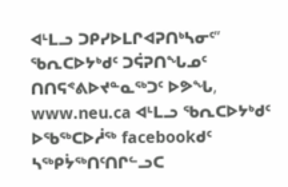ᐊᒻᒪᓗ ᑐᑭᓯᐅᒪᒋᐊᕈᑎᒃᓴᓂᑦ” ᖃᕆᑕᐅᔭᒃᑯᑦ ᑐᕌᕈᑎᖓᓄᑦ ᑎᑎᕋᕝᕕᐅᔪᓐᓇᖅᑐᑦ ᐅᕗᖓ, www.neu.ca ᐊᒻᒪᓗ ᖃᕆᑕᐅᔭᒃᑯᑦ ᐅᖃᖅᑕᐅᓲᖅ facebookᑯᑦ ᓴᖅᑭᔮᖅᑎᑦᑎᒋᓪᓗᑕ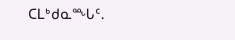ᑕᒪᒃᑯᓇᙵᑦ.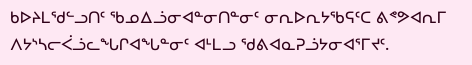ᑲᐅᔨᒪᖁᓪᓗᑎᑦ ᖃᓄᐃᓘᓂᐊᓐᓂᑎᓐᓂᑦ ᓂᕆᐅᕆᔭᖃᕋᑦᑕ ᕕᕝᕗᐊᕆᒥ ᐱᔭᔅᓴᓕᐹᓘᓚᖓᒋᐊᖓᓐᓂᑦ ᐊᒻᒪᓗ ᖁᕕᐊᓇᕈᓘᔭᓂᐊᕐᒥᔪᑦ.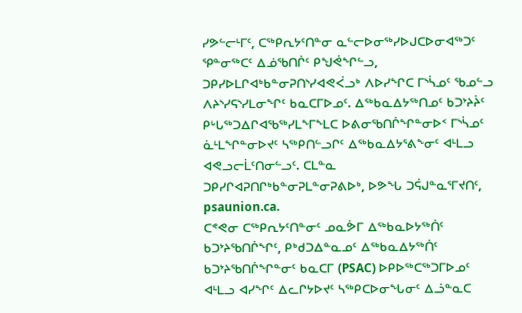ᓯᕗᓪᓕᒻᒥᑦ, ᑕᖅᑭᕆᔭᑦᑎᓐᓂ ᓇᓪᓕᐅᓂᖅᓯᐅᒍᑕᐅᓂᐊᖅᑐᑦ ᕿᓐᓂᖅᑕᑦ ᐃᓅᖃᑎᒌᑦ ᑭᖑᕚᖏᓪᓗ, ᑐᑭᓯᐅᒪᒋᐊᒃᑲᓐᓂᕈᑎᔅᓯᐊᕙᐹᓗᒃ ᐱᐅᓯᖏᑕ ᒥᔅᓵᓄᑦ ᖃᓄᓪᓗ ᐱᔨᔅᓯᕋᔅᓯᒪᓂᖏᑦ ᑲᓇᑕᒥᐅᓄᑦ. ᐃᖅᑲᓇᐃᔭᖅᑎᓄᑦ ᑲᑐᔾᔨᔩᑦ ᑭᒡᒐᖅᑐᐃᒋᐊᖃᖅᓯᒪᖕᒥᖕᒪᑕ ᐅᕕᓂᖃᑎᒌᖏᓐᓂᐅᑉ ᒥᔅᓵᓄᑦ ᓈᒻᒪᖏᓐᓂᐅᔪᑦ ᓴᖅᑭᑎᓪᓗᒋᑦ ᐃᖅᑲᓇᐃᔭᕐᕕᖕᓂᑦ ᐊᒻᒪᓗ ᐊᕙᓗᓕᒫᑦᑎᓂᓪᓗᑦ. ᑕᒪᓐᓇ ᑐᑭᓯᒋᐊᕈᑎᒋᒃᑲᓐᓂᕈᒪᓐᓂᕈᕕᐅᒃ, ᐅᕗᖓ ᑐᕌᒍᓐᓇᕐᒥᔪᑎᑦ, psaunion.ca.
ᑕᕝᕙᓂ ᑕᖅᑭᕆᔭᑦᑎᓐᓂᑦ ᓄᓇᕘᒥ ᐃᖅᑲᓇᐅᔭᖅᑏᑦ ᑲᑐᔾᔨᖃᑎᒌᖏᑦ, ᑭᒃᑯᑐᐃᓐᓇᓄᑦ ᐃᖅᑲᓇᐃᔭᖅᑏᑦ ᑲᑐᔾᔨᖃᑎᒌᖏᓐᓂᑦ ᑲᓇᑕᒥ (PSAC) ᐅᑭᐅᖅᑕᖅᑐᒥᐅᓄᑦ ᐊᒻᒪᓗ ᐊᓯᖏᑦ ᐃᓚᒋᔭᐅᔪᑦ ᓴᖅᑭᑕᐅᓂᖓᓂᑦ ᐃᓘᓐᓇᑕ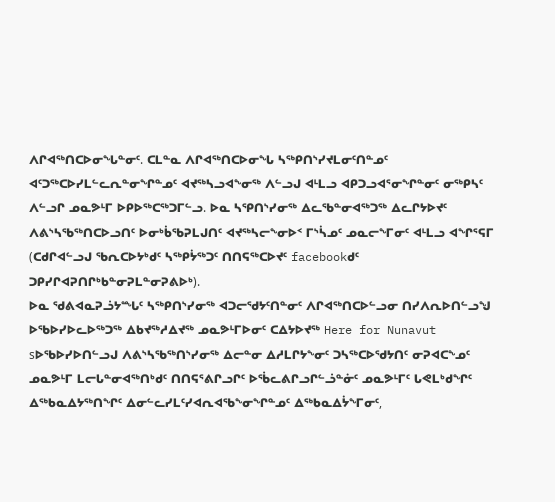ᐱᒋᐊᖅᑎᑕᐅᓂᖓᓐᓂᑦ. ᑕᒪᓐᓇ ᐱᒋᐊᖅᑎᑕᐅᓂᖓ ᓴᖅᑭᑎᔅᓯᔪᒪᓂᑦᑎᓐᓄᑦ ᐊᑦᑐᖅᑕᐅᓯᒪᓪᓚᕆᓐᓂᖏᓐᓄᑦ ᐊᔪᖅᓴᓗᐊᖕᓂᖅ ᐱᓪᓗᒍ ᐊᒻᒪᓗ ᐊᑭᑐᓗᐊᕐᓂᖏᓐᓂᑦ ᓂᖅᑭᓴᑦ ᐱᓪᓗᒋ ᓄᓇᕗᒻᒥ ᐅᑭᐅᖅᑕᖅᑐᒥᓪᓗ. ᐅᓇ ᓴᕿᑎᔅᓯᓂᖅ ᐃᓚᖃᓐᓂᐊᖅᑐᖅ ᐃᓚᒋᔭᐅᔪᑦ ᐱᕕᔅᓴᖃᖅᑎᑕᐅᓗᑎᑦ ᐅᓂᒃᑳᖃᕈᒪᒍᑎᑦ ᐊᔪᖅᓴᓕᖕᓂᐅᑉ ᒥᔅᓵᓄᑦ ᓄᓇᓕᖕᒥᓂᑦ ᐊᒻᒪᓗ ᐊᖏᕐᕋᒥ (ᑕᑯᒋᐊᓪᓗᒍ ᖃᕆᑕᐅᔭᒃᑯᑦ ᓴᖅᑭᔮᖅᑐᑦ ᑎᑎᕋᖅᑕᐅᔪᑦ facebookᑯᑦ ᑐᑭᓯᒋᐊᕈᑎᒋᒃᑲᓐᓂᕈᒪᓐᓂᕈᕕᐅᒃ).
ᐅᓇ ᖁᕕᐊᓇᕈᓘᔭᙵᑦ ᓴᖅᑭᑎᔅᓯᓂᖅ ᐊᑐᓕᖁᔭᑦᑎᓐᓂᑦ ᐱᒋᐊᖅᑎᑕᐅᓪᓗᓂ ᑎᓯᐱᕆᐅᑎᓪᓗᖑ ᐅᖃᐅᓯᐅᓚᐅᖅᑐᖅ ᐃᑲᔪᖅᓱᐃᔪᖅ ᓄᓇᕗᒻᒥᐅᓂᑦ ᑕᐃᔭᐅᔪᖅ Here for Nunavut sᐅᖃᐅᓯᐅᑎᓪᓗᒍ ᐱᕕᔅᓴᖃᖅᑎᔅᓯᓂᖅ ᐃᓕᓐᓂ ᐃᓱᒪᒋᔭᖕᓂᑦ ᑐᓴᖅᑕᐅᖁᔭᑎᑦ ᓂᕈᐊᑕᖕᓄᑦ ᓄᓇᕗᒻᒥ ᒪᓕᒐᓐᓂᐊᖅᑎᒃᑯᑦ ᑎᑎᕋᕐᕕᒋᓗᒋᑦ ᐅᖄᓚᕕᒋᓗᒋᓪᓘᓐᓃᑦ ᓄᓇᕗᒻᒥᑦ ᒐᕙᒪᒃᑯᖏᑦ ᐃᖅᑲᓇᐃᔭᖅᑎᖏᑦ ᐃᓂᓪᓚᓯᒪᑦᓯᐊᕆᐊᖃᖕᓂᖏᓐᓄᑦ ᐃᖅᑲᓇᐃᔮᖕᒥᓂᑦ,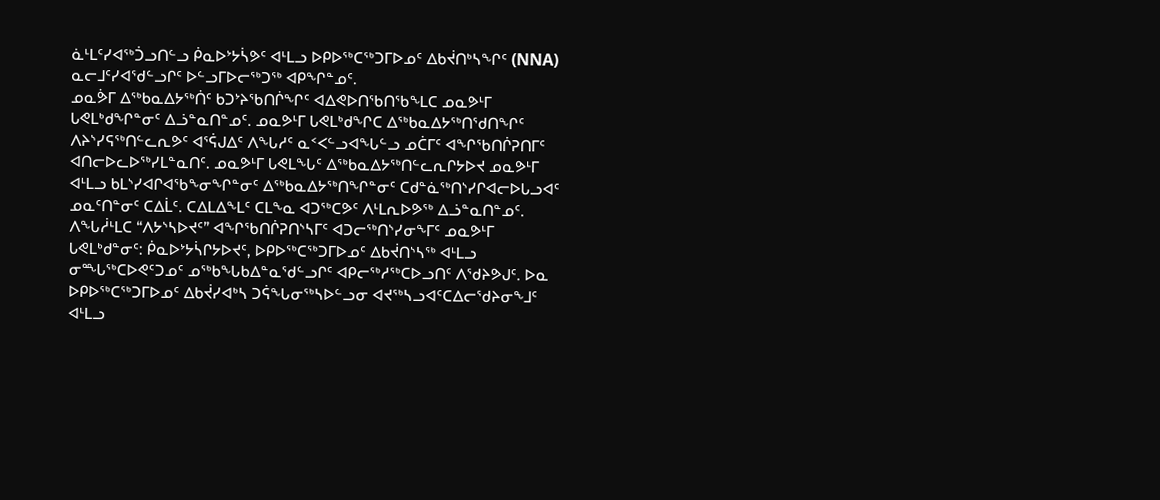ᓈᒻᒪᑦᓯᐊᖅᑑᓗᑎᓪᓗ ᑮᓇᐅᔾᔭᓵᕗᑦ ᐊᒻᒪᓗ ᐅᑭᐅᖅᑕᖅᑐᒥᐅᓄᑦ ᐃᑲᔫᑎᒃᓴᖏᑦ (NNA) ᓇᓕᒧᑦᓯᐊᖁᓪᓗᒋᑦ ᐅᓪᓗᒥᐅᓕᖅᑐᖅ ᐊᑭᖏᓐᓄᑦ.
ᓄᓇᕘᒥ ᐃᖅᑲᓇᐃᔭᖅᑏᑦ ᑲᑐᔾᔨᖃᑎᒌᖏᑦ ᐊᐃᕙᐅᑎᖃᑎᖃᖕᒪᑕ ᓄᓇᕗᒻᒥ ᒐᕙᒪᒃᑯᖏᓐᓂᑦ ᐃᓘᓐᓇᑎᓐᓄᑦ. ᓄᓇᕗᒻᒥ ᒐᕙᒪᒃᑯᖏᑕ ᐃᖅᑲᓇᐃᔭᖅᑎᖁᑎᖏᑦ ᐱᔨᔅᓯᕋᖅᑎᓪᓚᕆᕗᑦ ᐊᕐᕌᒍᐃᑦ ᐱᖓᓱᑦ ᓇᑉᐸᓪᓗᐊᖓᓪᓗ ᓄᑖᒥᑦ ᐊᖏᖃᑎᒌᕈᑎᒥᑦ ᐊᑎᓕᐅᓚᐅᖅᓯᒪᓐᓇᑎᑦ. ᓄᓇᕗᒻᒥ ᒐᕙᒪᖓᑦ ᐃᖅᑲᓇᐃᔭᖅᑎᓪᓚᕆᒋᔭᐅᔪ ᓄᓇᕗᒻᒥ ᐊᒻᒪᓗ ᑲᒪᔅᓯᐊᒋᐊᖃᖕᓂᖏᓐᓂᑦ ᐃᖅᑲᓇᐃᔭᖅᑎᖏᓐᓂᑦ ᑕᑯᓐᓈᖅᑎᔅᓯᒋᐊᓕᐅᒐᓗᐊᑦ ᓄᓇᑦᑎᓐᓂᑦ ᑕᐃᒫᑦ. ᑕᐃᒪᐃᖕᒪᑦ ᑕᒪᖕᓇ ᐊᑐᖅᑕᕗᑦ ᐱᒻᒪᕆᐅᕗᖅ ᐃᓘᓐᓇᑎᓐᓄᑦ. ᐱᖓᓲᒻᒪᑕ “ᐱᔭᔅᓴᐅᔪᑦ” ᐊᖏᖃᑎᒌᕈᑎᔅᓴᒥᑦ ᐊᑐᓕᖅᑎᔅᓯᓂᖕᒥᑦ ᓄᓇᕗᒻᒥ ᒐᕙᒪᒃᑯᓐᓂᑦ: ᑮᓇᐅᔾᔭᓵᒋᔭᐅᔪᑦ, ᐅᑭᐅᖅᑕᖅᑐᒥᐅᓄᑦ ᐃᑲᔫᑎᔅᓴᖅ ᐊᒻᒪᓗ ᓂᙵᖅᑕᐅᕙᑦᑐᓄᑦ ᓄᖅᑲᖓᑲᐃᓐᓇᖁᓪᓗᒋᑦ ᐊᑭᓕᖅᓱᖅᑕᐅᓗᑎᑦ ᐱᖁᔨᕗᒍᑦ. ᐅᓇ ᐅᑭᐅᖅᑕᖅᑐᒥᐅᓄᑦ ᐃᑲᔫᓯᐊᒃᓴ ᑐᕌᖓᓂᖅᓴᐅᓪᓗᓂ ᐊᔪᖅᓴᓗᐊᑦᑕᐃᓕᖁᔨᓂᖕᒧᑦ ᐊᒻᒪᓗ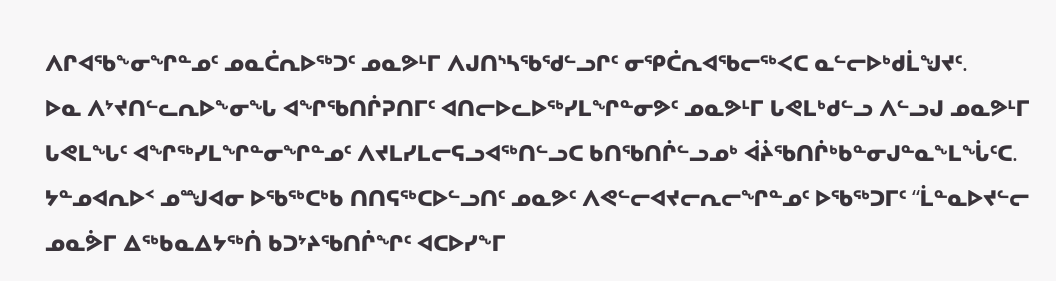ᐱᒋᐊᖃᖕᓂᖏᓐᓄᑦ ᓄᓇᑖᕆᐅᖅᑐᑦ ᓄᓇᕗᒻᒥ ᐱᒍᑎᔅᓴᖃᖁᓪᓗᒋᑦ ᓂᕿᑖᕆᐊᖃᓕᖅᐸᑕ ᓇᓪᓕᐅᒃᑯᒫᖑᔪᑦ.
ᐅᓇ ᐱᔾᔪᑎᓪᓚᕆᐅᖕᓂᖓ ᐊᖏᖃᑎᒌᕈᑎᒥᑦ ᐊᑎᓕᐅᓚᐅᖅᓯᒪᖏᓐᓂᕗᑦ ᓄᓇᕗᒻᒥ ᒐᕙᒪᒃᑯᓪᓗ ᐱᓪᓗᒍ ᓄᓇᕗᒻᒥ ᒐᕙᒪᖓᑦ ᐊᖏᖅᓯᒪᖏᓐᓂᖏᓐᓄᑦ ᐱᔪᒪᓯᒪᓕᕋᓗᐊᖅᑎᓪᓗᑕ ᑲᑎᖃᑎᒌᓪᓗᓄᒃ ᐋᔩᖃᑎᒌᒃᑲᓐᓂᒍᓐᓇᖕᒪᖔᑦᑕ. ᔭᓐᓄᐊᕆᐅᑉ ᓄᙳᐊᓂ ᐅᖃᖅᑕᒃᑲ ᑎᑎᕋᖅᑕᐅᓪᓗᑎᑦ ᓄᓇᕗᑦ ᐱᕙᓪᓕᐊᔪᓕᕆᓕᖏᓐᓄᑦ ᐅᖃᖅᑐᒥᑦ “ᒫᓐᓇᐅᔪᓪᓕ ᓄᓇᕘᒥ ᐃᖅᑲᓇᐃᔭᖅᑏ ᑲᑐᔾᔨᖃᑎᒌᖏᑦ ᐊᑕᐅᓯᖕᒥ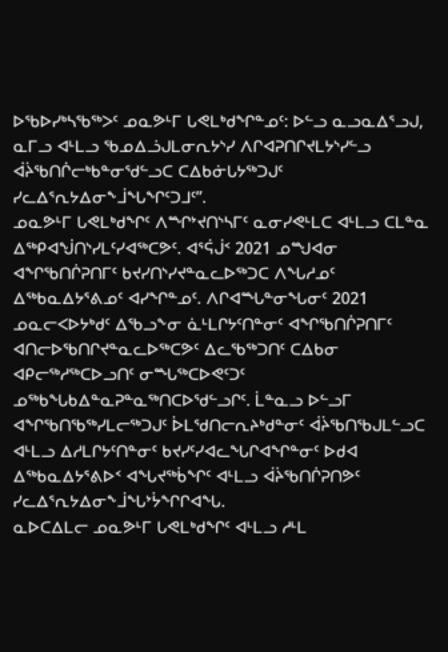ᐅᖃᐅᓯᒃᓴᖃᖅᐳᑦ ᓄᓇᕗᒻᒥ ᒐᕙᒪᒃᑯᖏᓐᓄᑦ: ᐅᓪᓗ ᓇᓗᓇᐃᕐᓗᒍ, ᓇᒥᓗ ᐊᒻᒪᓗ ᖃᓄᐃᓘᒍᒪᓂᕆᔭᔅᓯ ᐱᒋᐊᕈᑎᒋᔪᒪᔭᔅᓯᓪᓗ ᐋᔩᖃᑎᒌᓕᒃᑲᓐᓂᖁᓪᓗᑕ ᑕᐃᑲᓃᒐᔭᖅᑐᒍᑦ ᓯᓚᐃᕐᕆᔭᐃᓂᖕᒨᖓᖏᑦᑐᒧᑦ”.
ᓄᓇᕗᒻᒥ ᒐᕙᒪᒃᑯᖏᑦ ᐱᙱᔾᔪᑎᔅᓴᒥᑦ ᓇᓂᓯᕙᒻᒪᑕ ᐊᒻᒪᓗ ᑕᒪᓐᓇ ᐃᖅᑭᐊᖒᑎᔅᓯᒪᑦᓯᐊᖅᑕᕗᑦ. ᐊᕐᕌᒎᑉ 2021 ᓄᙳᐊᓂ ᐊᖏᖃᑎᒌᕈᑎᒥᑦ ᑲᔪᓯᑎᔅᓯᔪᓐᓇᓚᐅᖅᑐᑕ ᐱᖓᓱᓄᑦ ᐃᖅᑲᓇᐃᔭᕐᕕᓄᑦ ᐊᓯᖏᓐᓄᑦ. ᐱᒋᐊᙵᓐᓂᖓᓂᑦ 2021 ᓄᓇᓕᐸᐅᔭᒃᑯᑦ ᐃᖃᓗᖕᓂ ᓈᒻᒪᒋᔭᑦᑎᓐᓂᑦ ᐊᖏᖃᑎᒌᕈᑎᒥᑦ ᐊᑎᓕᐅᖃᑎᒋᔪᓐᓇᓚᐅᖅᑕᕗᑦ ᐃᓚᖃᖅᑐᑎᑦ ᑕᐃᑲᓂ ᐊᑭᓕᖅᓱᖅᑕᐅᓗᑎᑦ ᓂᙵᖅᑕᐅᕙᑦᑐᑦ ᓄᖅᑲᖓᑲᐃᓐᓇᕈᓐᓇᖅᑎᑕᐅᖁᓪᓗᒋᑦ. ᒫᓐᓇᓗ ᐅᓪᓗᒥ ᐊᖏᖃᑎᖃᖅᓯᒪᓕᖅᑐᒍᑦ ᐆᒪᖁᑎᓕᕆᔨᒃᑯᓐᓂᑦ ᐋᔩᖃᑎᖃᒍᒪᓪᓗᑕ ᐊᒻᒪᓗ ᐃᓱᒪᒋᔭᑦᑎᓐᓂᑦ ᑲᔪᓯᑦᓯᐊᓚᖓᒋᐊᖏᓐᓂᑦ ᐅᑯᐊ ᐃᖅᑲᓇᐃᔭᕐᕕᐅᑉ ᐊᖓᔪᖅᑳᖏᑦ ᐊᒻᒪᓗ ᐋᔩᖃᑎᒌᕈᑎᕗᑦ ᓯᓚᐃᕐᕆᔭᐃᓂᖕᒨᖓᔾᔮᖏᒋᐊᖓ.
ᓇᐅᑕᐃᒪᓕ ᓄᓇᕗᒻᒥ ᒐᕙᒪᒃᑯᖏᑦ ᐊᒻᒪᓗ ᓱᒻᒪ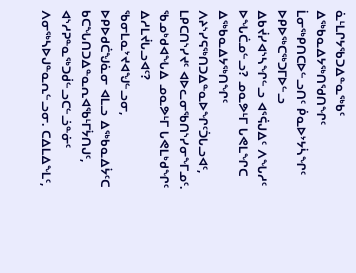ᓈᒻᒪᒋᔭᖃᑐᐃᓐᓇᖅᑲᑦ ᐃᖅᑲᓇᐃᔭᖅᑎᖁᑎᖏᑦ ᒫᓂᖅᑭᑎᑕᐅᓪᓗᑎᑦ ᑮᓇᐅᔾᔭᓵᖏᑦ ᐅᑭᐅᖅᑕᖅᑐᒥᐅᓪᓗ ᐃᑲᔫᓯᐊᔅᓴᖏᓪᓗ ᐊᕐᕌᒍᐃᑦ ᐱᖓᓱᑦ ᐅᖓᑖᓄᓪᓗ? ᓄᓇᕗᒻᒥ ᒐᕙᒪᖏᑕ ᐃᖅᑲᓇᐃᔭᖅᑎᖏᑦ ᐱᔨᔅᓯᕋᖅᑎᑐᐃᓐᓇᐅᖏᑦᑑᒐᓗᐊᑦ, ᒪᑭᑕᑎᔅᓯᔪᑦ ᐊᐅᓚᓂᖃᑎᔅᓯᓂᖕᒥᓄᑦ. ᖃᓄᒃᑯᐊᖓᐃ ᓄᓇᕗᒻᒥ ᒐᕙᒪᒃᑯᖏᑦ ᐃᓱᒪᔫᒐᓗᐊᑦ?
ᖃᓂᒪᓇᔾᔪᐊᖑᓪᓗᓂ, ᐅᑭᐅᑯᑖᖑᓈᓂ ᐊᒪᓗ ᐃᖅᑲᓇᐃᔮᑦᑕ ᑲᑕᖓᑎᑐᐃᓐᓇᕆᐊᖃᒻᒥᔮᑎᒍᑦ, ᐊᔅᓱᕈᓐᓇᖅᑐᑰᓪᓗᑕᓪᓘᓐᓃᑦ ᐱᓂᖅᓴᐅᒍᓐᓇᕆᓪᓗᓂ. ᑕᐃᒪᐃᖕᒪᑦ,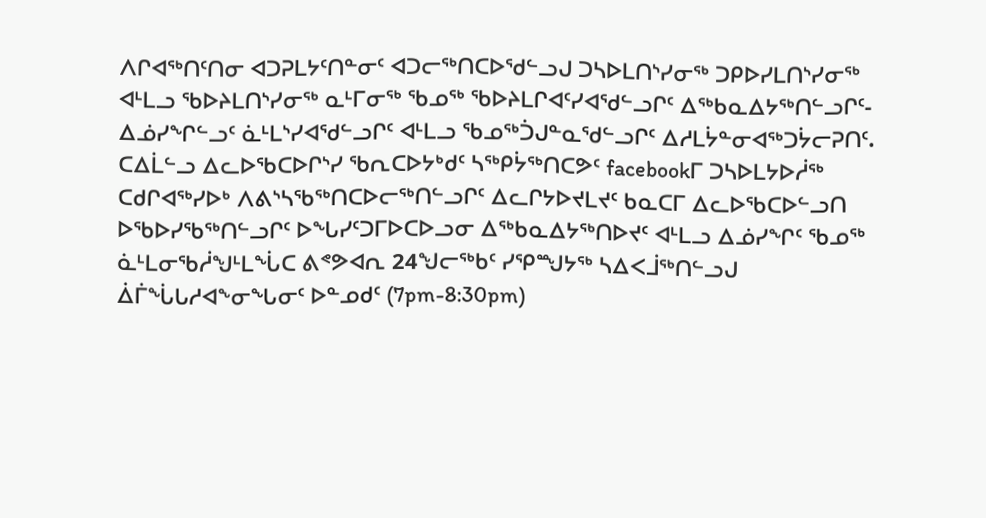ᐱᒋᐊᖅᑎᑦᑎᓂ ᐊᑐᕈᒪᔭᑦᑎᓐᓂᑦ ᐊᑐᓕᖅᑎᑕᐅᖁᓪᓗᒍ ᑐᓴᐅᒪᑎᔅᓯᓂᖅ ᑐᑭᐅᓯᒪᑎᔅᓯᓂᖅ ᐊᒻᒪᓗ ᖃᐅᔨᒪᑎᔅᓯᓂᖅ ᓇᒻᒥᓂᖅ ᖃᓄᖅ ᖃᐅᔨᒪᒋᐊᑦᓯᐊᖁᓪᓗᒋᑦ ᐃᖅᑲᓇᐃᔭᖅᑎᓪᓗᒋᑦ-ᐃᓅᓯᖏᓪᓗᑦ ᓈᒻᒪᔅᓯᐊᖁᓪᓗᒋᑦ ᐊᒻᒪᓗ ᖃᓄᖅᑑᒍᓐᓇᖁᓪᓗᒋᑦ ᐃᓱᒪᔮᓐᓂᐊᖅᑐᔮᓕᕈᑎᑦ.
ᑕᐃᒫᓪᓗ ᐃᓚᐅᖃᑕᐅᒋᔅᓯ ᖃᕆᑕᐅᔭᒃᑯᑦ ᓴᖅᑭᔮᖅᑎᑕᕗᑦ facebookᒥ ᑐᓴᐅᒪᔭᐅᓲᖅ ᑕᑯᒋᐊᖅᓯᐅᒃ ᐱᕕᔅᓴᖃᖅᑎᑕᐅᓕᖅᑎᓪᓗᒋᑦ ᐃᓚᒋᔭᐅᔪᒪᔪᑦ ᑲᓇᑕᒥ ᐃᓚᐅᖃᑕᐅᓪᓗᑎ ᐅᖃᐅᓯᖃᖅᑎᓪᓗᒋᑦ ᐅᖓᓯᑦᑐᒥᐅᑕᐅᓗᓂ ᐃᖅᑲᓇᐃᔭᖅᑎᐅᔪᑦ ᐊᒻᒪᓗ ᐃᓅᓯᖏᑦ ᖃᓄᖅ ᓈᒻᒪᓂᖃᓲᖑᒻᒪᖔᑕ ᕕᕝᕗᐊᕆ 24ᖑᓕᖅᑲᑦ ᓯᕿᙳᔭᖅ ᓴᐃᐸᒨᖅᑎᓪᓗᒍ ᐄᒦᖔᒐᓱᐊᖕᓂᖓᓂᑦ ᐅᓐᓄᑯᑦ (7pm-8:30pm)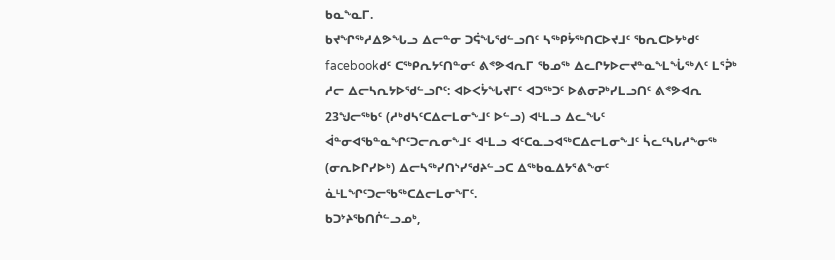ᑲᓇᖕᓇᒥ.
ᑲᔪᖏᖅᓱᐃᕗᖓᓗ ᐃᓕᓐᓂ ᑐᕌᖓᖁᓪᓗᑎᑦ ᓴᖅᑭᔮᖅᑎᑕᐅᔪᒧᑦ ᖃᕆᑕᐅᔭᒃᑯᑦ facebookᑯᑦ ᑕᖅᑭᕆᔭᑦᑎᓐᓂᑦ ᕕᕝᕗᐊᕆᒥ ᖃᓄᖅ ᐃᓚᒋᔭᐅᓕᔪᓐᓇᖕᒪᖔᖅᐱᑦ ᒪᕐᕉᒃ ᓱᓕ ᐃᓕᓴᕆᔭᐅᖁᓪᓗᒋᑦ: ᐊᐅᐸᔮᖓᔪᒥᑦ ᐊᑐᖅᑐᑦ ᐅᕕᓂᕈᒃᓯᒪᓗᑎᑦ ᕕᕝᕗᐊᕆ 23ᖑᓕᖅᑲᑦ (ᓱᒃᑯᓴᑦᑕᐃᓕᒪᓂᖕᒧᑦ ᐅᓪᓗ) ᐊᒻᒪᓗ ᐃᓚᖓᑦ ᐋᓐᓂᐊᖃᓐᓇᖏᑦᑐᓕᕆᓂᖕᒧᑦ ᐊᒻᒪᓗ ᐊᑦᑕᓇᓗᐊᖅᑕᐃᓕᒪᓂᖕᒧᑦ ᓵᓚᑦᓴᒐᓱᖕᓂᖅ (ᓂᕆᐅᒋᓯᐅᒃ) ᐃᓕᓴᖅᓯᑎᔅᓯᖁᔨᓪᓗᑕ ᐃᖅᑲᓇᐃᔭᕐᕕᖕᓂᑦ ᓈᒻᒪᖏᑦᑐᓕᖃᖅᑕᐃᓕᒪᓂᖕᒥᑦ.
ᑲᑐᔾᔨᖃᑎᒌᓪᓗᓄᒃ,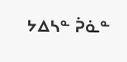ᔭᐃᓴᓐ ᕉᓈᓐ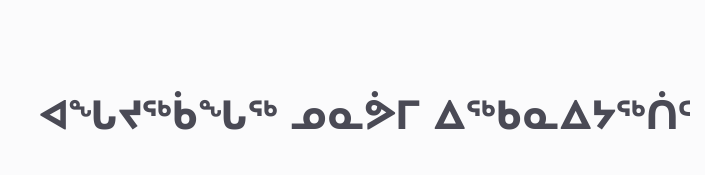ᐊᖓᔪᖅᑳᖓᖅ ᓄᓇᕘᒥ ᐃᖅᑲᓇᐃᔭᖅᑏᑦ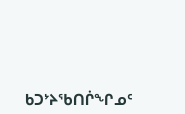ᑲᑐᔾᔨᖃᑎᒌᖏᓄᑦ